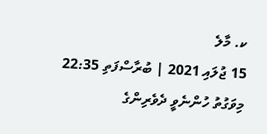ކ. މާލެ
15 ޖުލައި 2021 | ބުރާސްފަތި 22:35
މިވަގުތު ހުންނެވީ ދެވެރިންގެ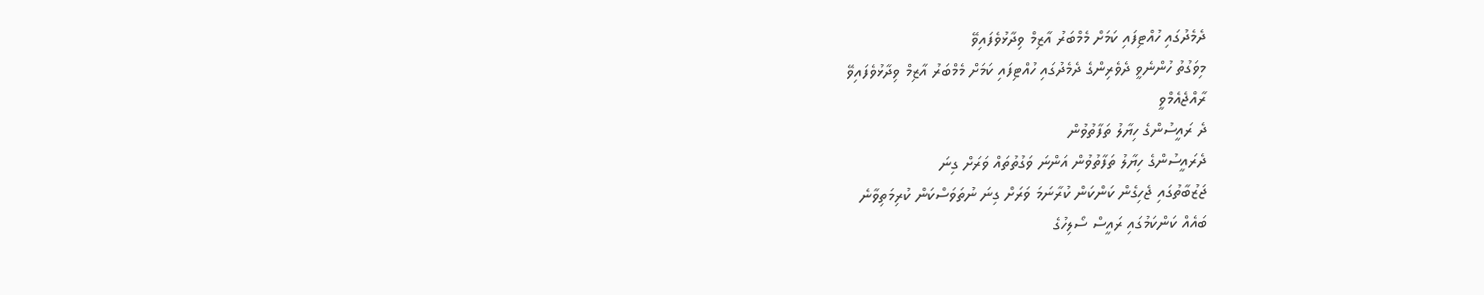ދެމެދުގައި ހުއްޓިފައި ކަމަށް މެމްބަރު އާޒިމް ވިދާޅުވެފައިވޭ
މިވަގުތު ހުންނެވީ ދެވެރިންގެ ދެމެދުގައި ހުއްޓިފައި ކަމަށް މެމްބަރު އާޒިމް ވިދާޅުވެފައިވޭ
ރާއްޖެއެމްވީ
ދެ ރައީސުންގެ ހިޔާލު ތަފާތުވުން
ދެރައީސުންގެ ހިޔާލު ތަފާތުވުން އަންނަ ވަގުތުތައް ވަރަށް ގިނަ
ޖަޒުބާތުގައި ޖެހިގެން ކަންކަން ކުރާނަމަ ވަރަށް ގިނަ ނުތަވަސްކަން ކުރިމަތިވާނެ
ބައެއް ކަންކަމުގައި ރައީސް ސޯލިހުގެ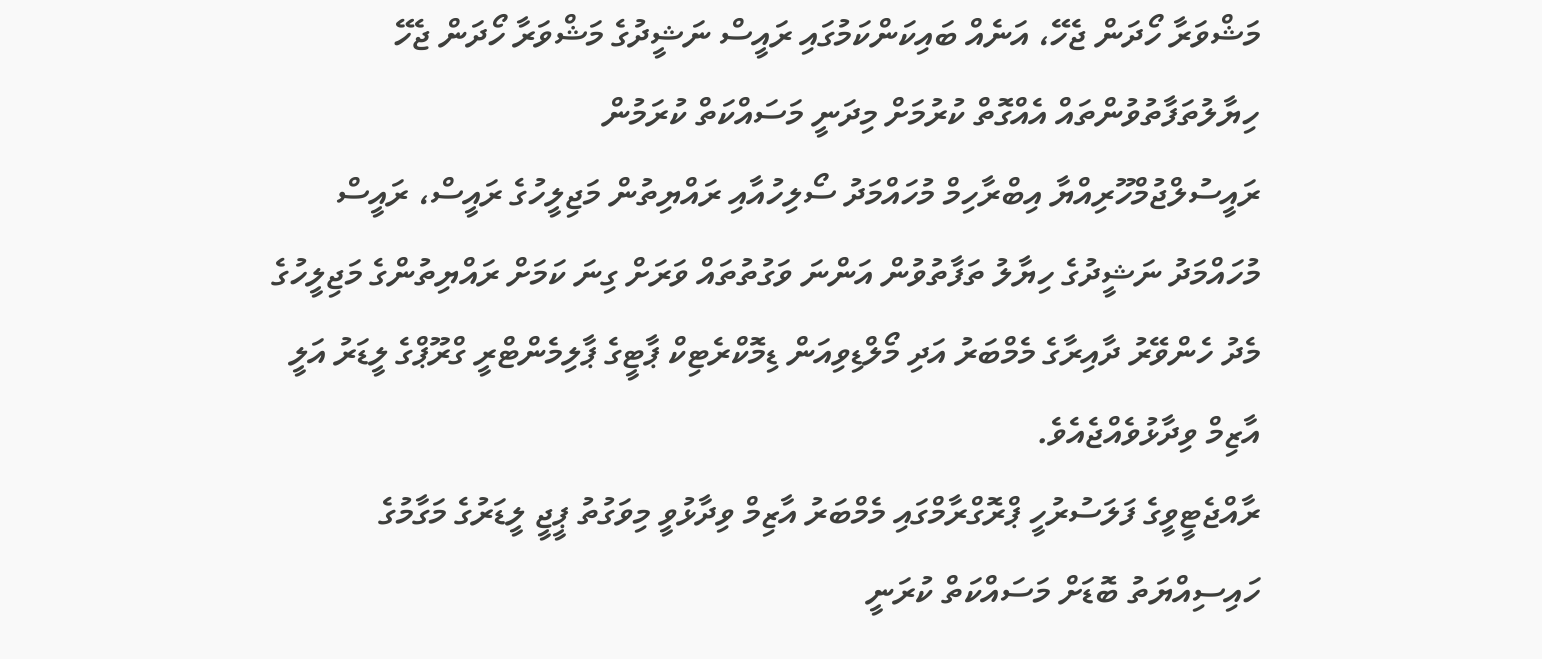މަޝްވަރާ ހޯދަން ޖެހޭ، އަނެއް ބައިކަންކަމުގައި ރައީސް ނަޝީދުގެ މަޝްވަރާ ހޯދަން ޖެހޭ
ހިޔާލުތަފާތުވުންތައް އެއްގޮތް ކުރުމަށް މިދަނީ މަސައްކަތް ކުރަމުން
ރައީސުލްޖުމްހޫރިއްޔާ އިބްރާހިމް މުހައްމަދު ސޯލިހުއާއި ރައްޔިތުން މަޖިލީހުގެ ރައީސް، ރައީސް މުހައްމަދު ނަޝީދުގެ ހިޔާލު ތަފާތުވުން އަންނަ ވަގުތުތައް ވަރަށް ގިނަ ކަމަށް ރައްޔިތުންގެ މަޖިލީހުގެ މެދު ހެންވޭރު ދާއިރާގެ މެމްބަރު އަދި މޯލްޑިވިއަން ޑިމޮކްރެޓިކް ޕާޓީގެ ޕާލިމެންޓްރީ ގްރޫޕްގެ ލީޑަރު އަލީ އާޒިމް ވިދާޅުވެއްޖެއެވެ.
ރާއްޖެޓީވީގެ ފަލަސުރުހީ ޕްރޮގްރާމްގައި މެމްބަރު އާޒިމް ވިދާޅުވީ މިވަގުތު ޕީޖީ ލީޑަރުގެ މަގާމުގެ ހައިސިއްޔަތު ބޮޑަށް މަސައްކަތް ކުރަނީ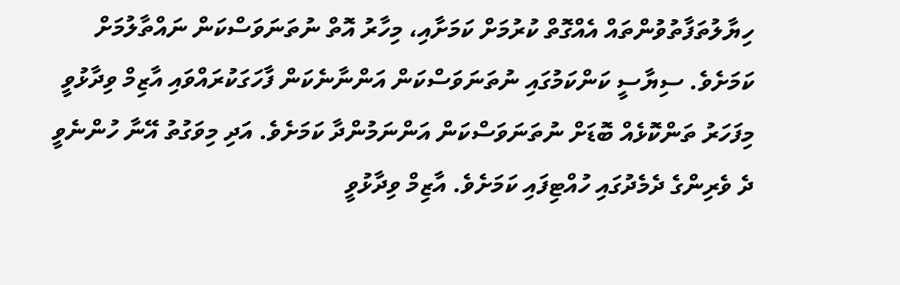ހިޔާލުތަފާތުވުންތައް އެއްގޮތް ކުރުމަށް ކަމަށާއި، މިހާރު އޮތް ނުތަނަވަސްކަން ނައްތާލުމަށް ކަމަށެވެ. ސިޔާސީ ކަންކަމުގައި ނުތަނަވަސްކަން އަންނާނެކަން ފާހަގަކުރައްވައި އާޒިމް ވިދާޅުވީ މިފަހަރު ތަންކޮޅެއް ބޮޑަށް ނުތަނަވަސްކަން އަންނަމުންދާ ކަމަށެވެ. އަދި މިވަގުތު އޭނާ ހުންނެވީ ދެ ވެރިންގެ ދެމެދުގައި ހުއްޓިފައި ކަމަށެވެ. އާޒިމް ވިދާޅުވީ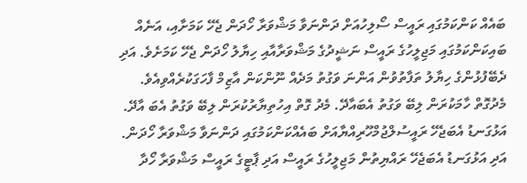ބައެއް ކަންކަމުގައި ރައީސް ސޯލިހުއަށް ދަންނަވާ މަޝްވަރާ ހޯދަން ޖެހޭ ކަމަށާއި، އަނެއް ބައިކަންކަމުގައި މަޖިލީހުގެ ރައީސް ނަޝީދުގެ މަޝްވަރާއާއި ހިޔާލު ހޯދަން ޖެހޭ ކަމަށެވެ. އަދި ދެބޭފުޅުންގެ ހިޔާލު ތަފާތުވުން އަންނަ ވަގުތު މަދެއް ނޫންކަން އާޒިމް ފާހަގަކުރެއްވިއެވެ.
މެދުގޮތް ހާމަކުރަން ލިބޭ ވަގުތު އެބައާދޭ. މެދު ގޮތް އިހުތިޔާރުކުރަން ލިބޭ ވަގުތު އެބަ އާދޭ. އަޅުގަނޑު އެބަޖެހޭ ރައީސުލްޖުމްހޫރިއްޔާއަށް ބައެއްކަންކަމުގައި ދަންނަވާ މަޝްވަރާ ހޯދަން. އަދި އަޅުގަނޑު އެބަޖެހޭ ރައްޔިތުން މަޖިލީހުގެ ރައީސް އަދި ޕާޓީގެ ރައީސް މަޝްވަރާ ހޯދާ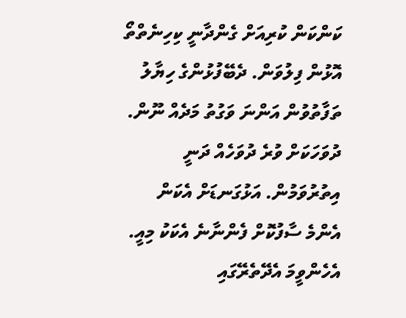ކަންކަން ކުރިއަށް ގެންދާނީ ކިހިނެތްތޯ އޮޅުން ފިލުވަން. ދެބޭފުޅުންގެ ހިޔާލު ތަފާތުވުން އަންނަ ވަގުތު މަދެއް ނޫން. ދުވަހަކަށް ވުރެ ދުވަހެއް ދަނީ އިތުރުވަމުން. އަޅުގަނޑަށް އެކަން އެންމެ ސާފުކޮށް ފެންނާނެ އެކަކު މިއީ. އެހެންވީމަ އެދޭތެރޭގައި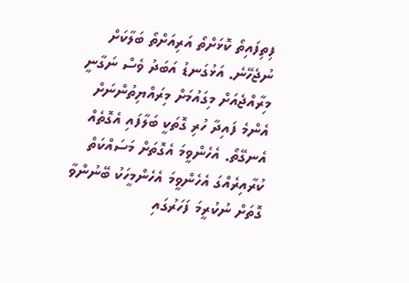ފިތިފައިތޯ ކޮޅަށްތޯ އަރިއަށްތޯ ބަލާކަށް ނުޖެހޭނެ. އަޅުގަނޑު އަބަދު ވެސް ނަގާނީ މިރާއްޖެއަށް މިގައުމަށް މިރައްޔިތުންނަށް އެންމެ ފައިދާ ހުރި ގޮތަކީ ބަލާފައި އެގޮތެއް އެނގޭތޯ. އެހެންވީމަ އެގޮތަށް މަސައްކަތް ކުރާއިރެއްގަ އެހެންވީމަ އެހެންމީހަކު ބޭނުންވާ ގޮތަށް ނުކުރީމަ ފަހަރުގައި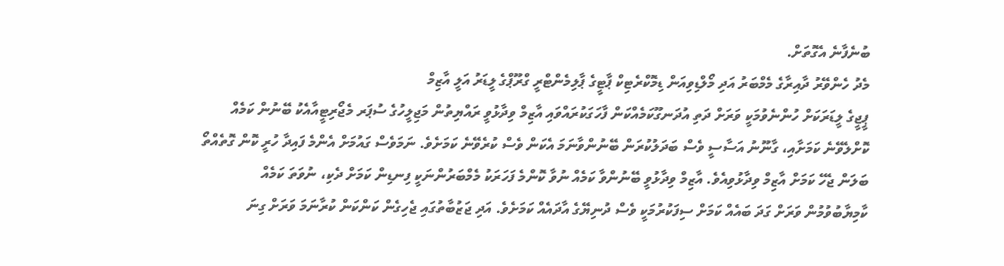ބުނެފާނެ އެގޮތަށް.
މެދު ހެންވޭރު ދާއިރާގެ މެމްބަރު އަދި މޯލްޑިވިއަން ޑިމޮކްރެޓިކް ޕާޓީގެ ޕާލިމެންޓްރީ ގްރޫޕްގެ ލީޑަރު އަލީ އާޒިމް
ޕީޖީގެ ލީޑަރަކަށް ހުންނެވުމަކީ ވަރަށް ދަތި އުދަނގޫކަމެއްކަން ފާހަގަކުރައްވައި އާޒިމް ވިދާޅުވީ ރައްޔިތުން މަޖިލީހުގެ ސުޕަރ މެޖޯރިޓީއާއެކު ބޭނުން ކަމެއް ކޮށްލެވޭނެ ކަމަށާއި، ގާނޫނު އަސާސީ ވެސް ބަދަލުކުރަން ބޭނުންވާނަމަ އެކަން ވެސް ކުރެވޭނެ ކަމަށެވެ. ނަމަވެސް ގައުމަށް އެންމެ ފައިދާ ހުރީ ކޮން ގޮތެއްތޯ ބަލަން ޖެހޭ ކަމަށް އާޒިމް ވިދާޅުވިއެވެ. އާޒިމް ވިދާޅުވީ ބޭނުންވާ ކަމެއް ނުވާ ކޮންމެ ފަހަރަކު މެމްބަރުންނަކީ ފިނޑިން ކަމަށް ދެކި، ނުވަތަ ކަމެއް ކާމިޔާބުވުމުން ވަރަށް ގަދަ ބައެއް ކަމަށް ސިފަކުރުމަކީ ވެސް ދުނިޔޭގެ އާދައެއް ކަމަށެވެ. އަދި ޖަޒުބާތުގައި ޖެހިގެން ކަންކަން ކުރާނަމަ ވަރަށް ގިނަ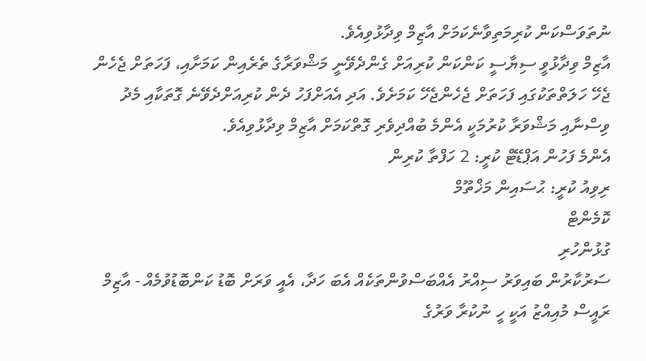ނުތަވަސްކަން ކުރިމަތިވާނެކަމަށް އާޒިމް ވިދާޅުވިއެވެ.
އާޒިމް ވިދާޅުވީ ސިޔާސީ ކަންކަން ކުރިއަށް ގެންދެވޭނީ މަޝްވަރާގެ ތެރެއިން ކަމަށާއި، ފަހަތަށް ޖެހެން ޖެހޭ ހަލަތްތަކުގައި ފަހަތަށް ޖެހެންޖެހޭ ކަމަށެވެ. އަދި އެއަށްފަހު ދެން ކުރިއަށްދެވޭނެ ގޮތަކާއި މެދު ވިސްނާއި މަޝްވަރާ ކުރުމަކީ އެންމެ ބުއްދިވެރި ގޮތްކަމަށް އާޒިމް ވިދާޅުވިއެވެ.
އެންމެ ފަހުން އަޕްޑޭޓް ކުރީ: 2 ހަފްތާ ކުރިން
ރިވިއު ކުރީ: ޙުސައިން މަޚްތޫމް
ކޮމެންޓް
ގުޅުންހުރި
ސަރުކާރުން ބައިވަރު ސިއްރު އެއްބަސްވުންތަކެއް އެބަ ހަދާ، އެއީ ވަރަށް ބޮޑު ކަންބޮޑުވުމެއް - އާޒިމް
ރައީސް މުއިއްޒު އަކީ ހީ ނުކުރާ ވަރުގެ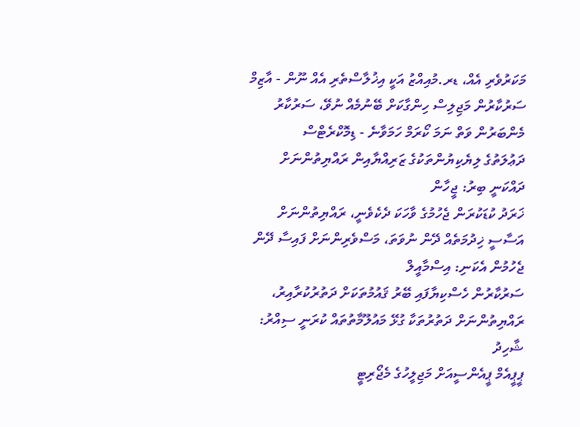މަކަރުވެރި އެއް، ޑރ.މުއިއްޒު އަކީ އިޚުލާސްތެރި އެއް ނޫން - އާޒިމް
ސަރުކާރުން މަޖިލިސް ހިންގާކަށް ބޭނުމެއް ނުވޭ، ސަރުކާރު މެންބަރުން ވަތް ނަމަ ކޯރަމް ހަމަވާނެ - ޑިމޮކްރެޓްސް
ދަޢުލަތުގެ ލިޔެކިޔުންތަކުގެ ޒަރިއްޔާއިން ރައްޔިތުންނަށް ދައްކަނީ ބިރު: ޖީހާން
ޚަރަދު ކުޑަކުރަން ޖެހުމުގެ ވާހަކަ ދެކެވެނީ، ރައްޔިތުންނަށް އަސާސީ ޚިދުމަތެއް ދޭން ނުވަތަ، މަސްވެރިންނަށް ފައިސާ ދޭން ޖެހުމުން އެކަނި: އިސްމާއީލް
ސަރުކާރުން ހެސްކިޔާފައި ބޭރު ޤައުމުތަކަށް ދަތުރުކުރާއިރު، ރައްޔިތުންނަށް ދަތުރުތަކާ ގުޅޭ މައުލޫމާތުތައް ކުރަނީ ސިއްރު: ޝާހިދު
ޕީޕީއެމް ޕީއެންސީއަށް މަޖިލީހުގެ މެޖޯރިޓީ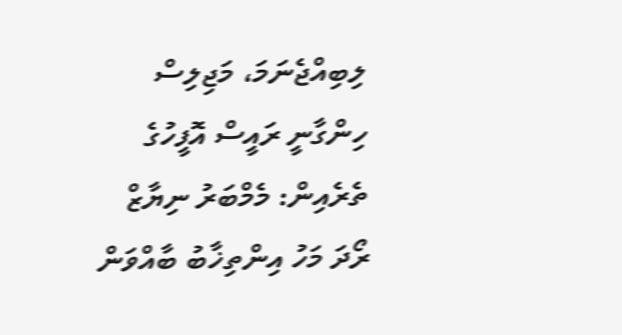ލިބިއްޖެނަމަ، މަޖިލިސް ހިންގާނީ ރައީސް އޮފީހުގެ ތެރެއިން: މެމްބަރު ނިޔާޒް
ރޯދަ މަހު އިންތިޚާބު ބާއްވަން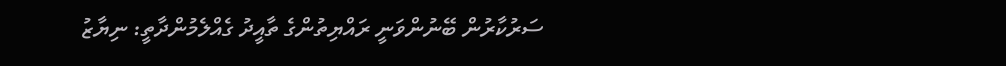ސަރުކާރުން ބޭނުންވަނީ ރައްޔިތުންގެ ތާއީދު ގެއްލެމުންދާތީ: ނިޔާޒު